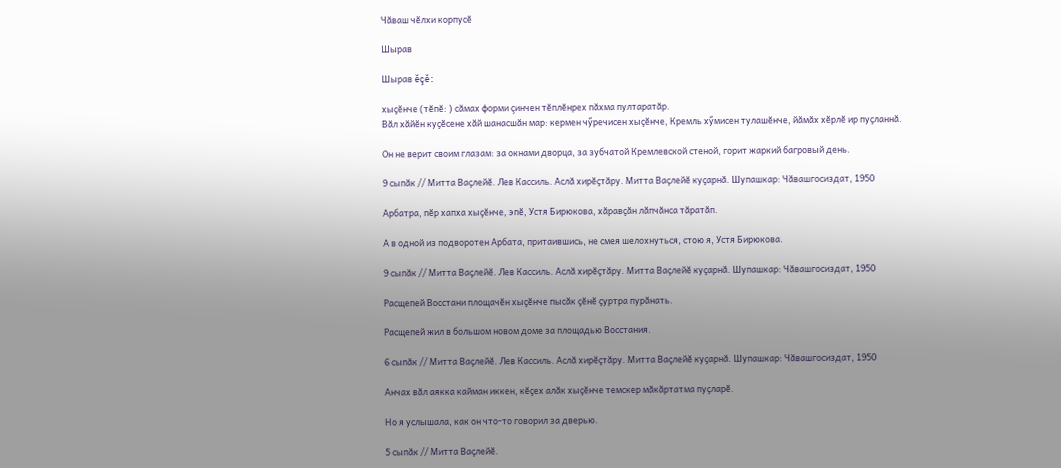Чӑваш чӗлхи корпусӗ

Шырав

Шырав ĕçĕ:

хыҫӗнче (тĕпĕ: ) сăмах форми çинчен тĕплĕнрех пăхма пултаратăр.
Вӑл хӑйӗн куҫӗсене хӑй шанасшӑн мар: кермен чӳречисен хыҫӗнче, Кремль хӳмисен тулашӗнче, йӑмӑх хӗрлӗ ир пуҫланнӑ.

Он не верит своим глазам: за окнами дворца, за зубчатой Кремлевской стеной, горит жаркий багровый день.

9 сыпӑк // Митта Ваҫлейӗ. Лев Кассиль. Аслӑ хирӗҫтӑру. Митта Ваҫлейӗ куҫарнӑ. Шупашкар: Чӑвашгосиздат, 1950

Арбатра, пӗр хапха хыҫӗнче, эпӗ, Устя Бирюкова, хӑравҫӑн лӑпчӑнса тӑратӑп.

А в одной из подворотен Арбата, притаившись, не смея шелохнуться, стою я, Устя Бирюкова.

9 сыпӑк // Митта Ваҫлейӗ. Лев Кассиль. Аслӑ хирӗҫтӑру. Митта Ваҫлейӗ куҫарнӑ. Шупашкар: Чӑвашгосиздат, 1950

Расщепей Восстани площачӗн хыҫӗнче пысӑк ҫӗнӗ ҫуртра пурӑнать.

Расщепей жил в большом новом доме за площадью Восстания.

6 сыпӑк // Митта Ваҫлейӗ. Лев Кассиль. Аслӑ хирӗҫтӑру. Митта Ваҫлейӗ куҫарнӑ. Шупашкар: Чӑвашгосиздат, 1950

Анчах вӑл аякка кайман иккен, кӗҫех алӑк хыҫӗнче темскер мӑкӑртатма пуҫларӗ.

Но я услышала, как он что-то говорил за дверью.

5 сыпӑк // Митта Ваҫлейӗ.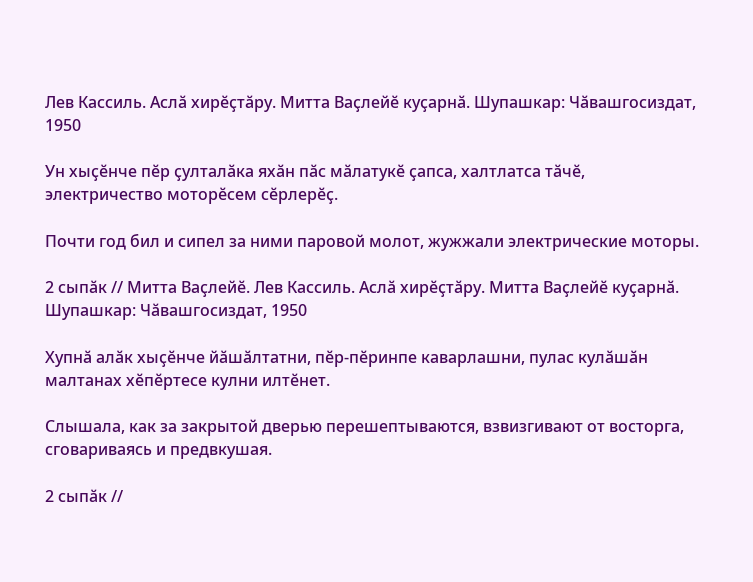Лев Кассиль. Аслӑ хирӗҫтӑру. Митта Ваҫлейӗ куҫарнӑ. Шупашкар: Чӑвашгосиздат, 1950

Ун хыҫӗнче пӗр ҫулталӑка яхӑн пӑс мӑлатукӗ ҫапса, халтлатса тӑчӗ, электричество моторӗсем сӗрлерӗҫ.

Почти год бил и сипел за ними паровой молот, жужжали электрические моторы.

2 сыпӑк // Митта Ваҫлейӗ. Лев Кассиль. Аслӑ хирӗҫтӑру. Митта Ваҫлейӗ куҫарнӑ. Шупашкар: Чӑвашгосиздат, 1950

Хупнӑ алӑк хыҫӗнче йӑшӑлтатни, пӗр-пӗринпе каварлашни, пулас кулӑшӑн малтанах хӗпӗртесе кулни илтӗнет.

Слышала, как за закрытой дверью перешептываются, взвизгивают от восторга, сговариваясь и предвкушая.

2 сыпӑк //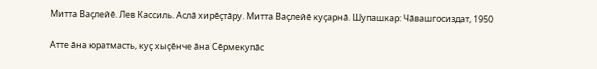Митта Ваҫлейӗ. Лев Кассиль. Аслӑ хирӗҫтӑру. Митта Ваҫлейӗ куҫарнӑ. Шупашкар: Чӑвашгосиздат, 1950

Атте ӑна юратмасть, куҫ хыҫӗнче ӑна Сӗрмекупӑс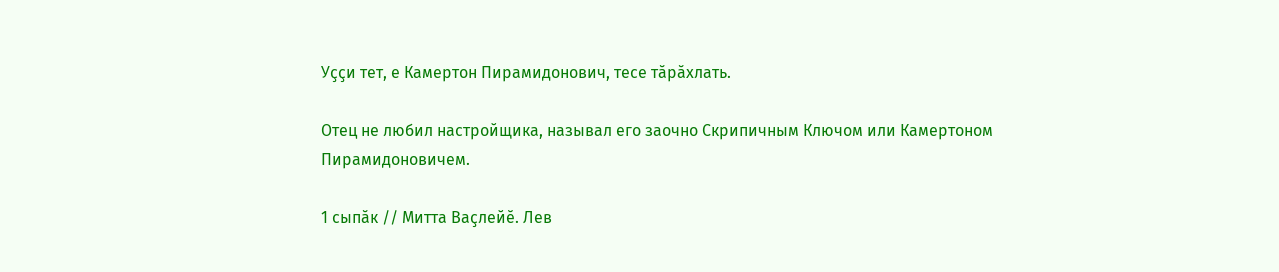Уҫҫи тет, е Камертон Пирамидонович, тесе тӑрӑхлать.

Отец не любил настройщика, называл его заочно Скрипичным Ключом или Камертоном Пирамидоновичем.

1 сыпӑк // Митта Ваҫлейӗ. Лев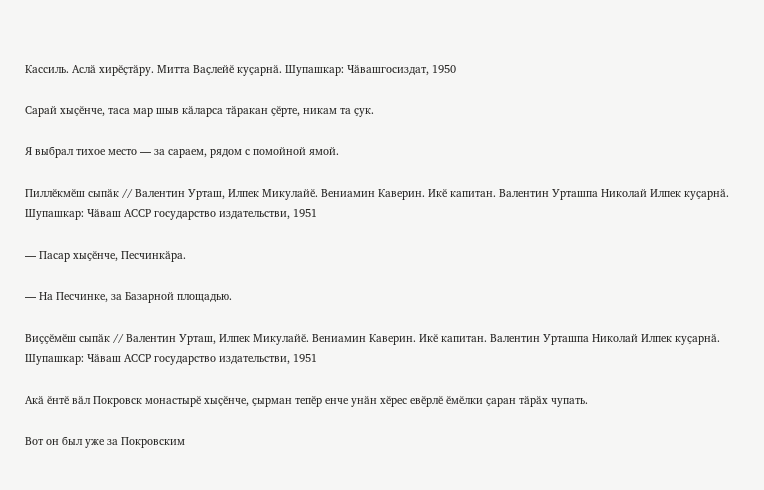Кассиль. Аслӑ хирӗҫтӑру. Митта Ваҫлейӗ куҫарнӑ. Шупашкар: Чӑвашгосиздат, 1950

Сарай хыҫӗнче, таса мар шыв кӑларса тӑракан ҫӗрте, никам та ҫук.

Я выбрал тихое место — за сараем, рядом с помойной ямой.

Пиллӗкмӗш сыпӑк // Валентин Урташ, Илпек Микулайӗ. Вениамин Каверин. Икӗ капитан. Валентин Урташпа Николай Илпек куҫарнӑ. Шупашкар: Чӑваш АССР государство издательстви, 1951

— Пасар хыҫӗнче, Песчинкӑра.

— На Песчинке, за Базарной площадью.

Виҫҫӗмӗш сыпӑк // Валентин Урташ, Илпек Микулайӗ. Вениамин Каверин. Икӗ капитан. Валентин Урташпа Николай Илпек куҫарнӑ. Шупашкар: Чӑваш АССР государство издательстви, 1951

Акӑ ӗнтӗ вӑл Покровск монастырӗ хыҫӗнче, ҫырман тепӗр енче унӑн хӗрес евӗрлӗ ӗмӗлки ҫаран тӑрӑх чупать.

Вот он был уже за Покровским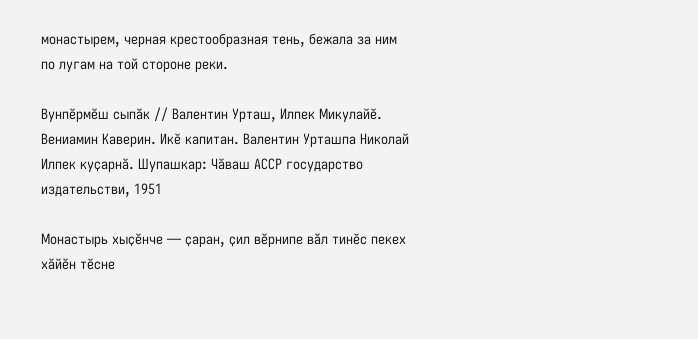монастырем, черная крестообразная тень, бежала за ним по лугам на той стороне реки.

Вунпӗрмӗш сыпӑк // Валентин Урташ, Илпек Микулайӗ. Вениамин Каверин. Икӗ капитан. Валентин Урташпа Николай Илпек куҫарнӑ. Шупашкар: Чӑваш АССР государство издательстви, 1951

Монастырь хыҫӗнче — ҫаран, ҫил вӗрнипе вӑл тинӗс пекех хӑйӗн тӗсне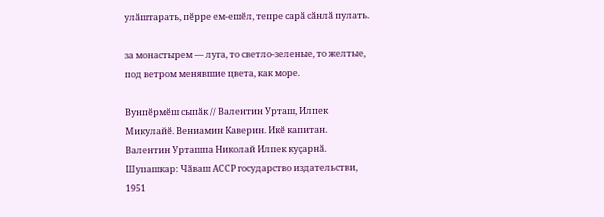улӑштарать, пӗрре ем-ешӗл, тепре сарӑ сӑнлӑ пулать.

за монастырем — луга, то светло-зеленые, то желтые, под ветром менявшие цвета, как море.

Вунпӗрмӗш сыпӑк // Валентин Урташ, Илпек Микулайӗ. Вениамин Каверин. Икӗ капитан. Валентин Урташпа Николай Илпек куҫарнӑ. Шупашкар: Чӑваш АССР государство издательстви, 1951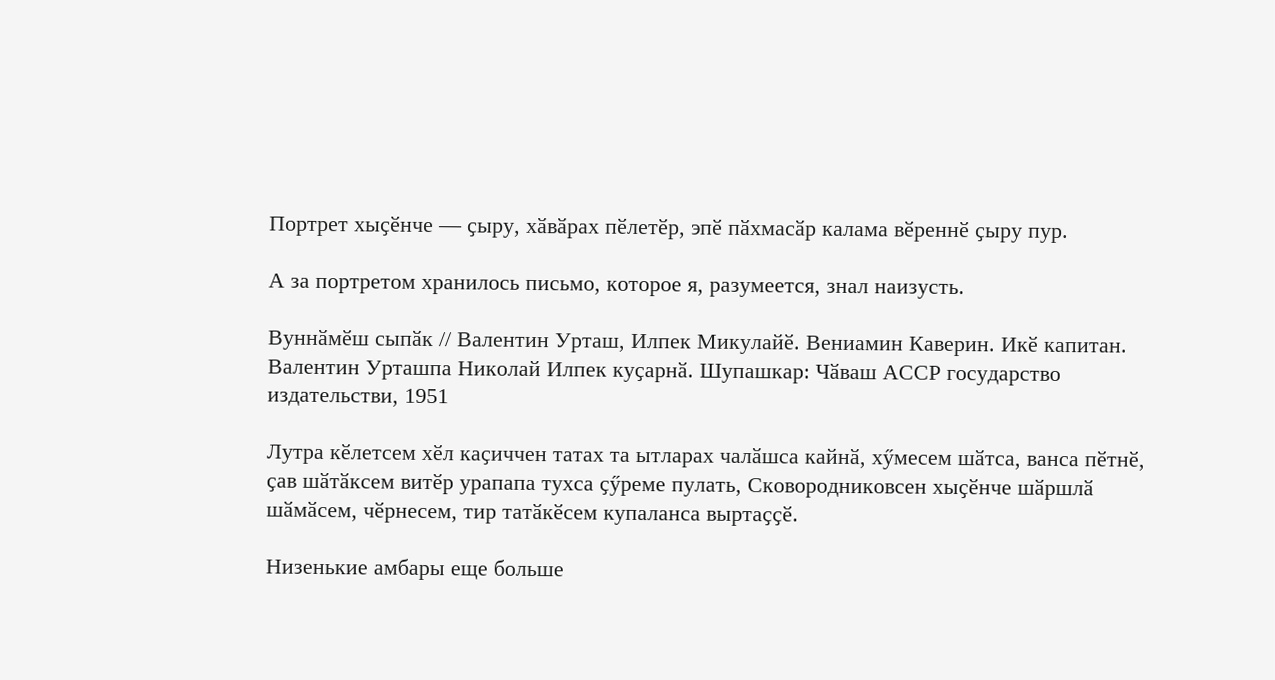Портрет хыҫӗнче — ҫыру, хӑвӑрах пӗлетӗр, эпӗ пӑхмасӑр калама вӗреннӗ ҫыру пур.

А за портретом хранилось письмо, которое я, разумеется, знал наизусть.

Вуннӑмӗш сыпӑк // Валентин Урташ, Илпек Микулайӗ. Вениамин Каверин. Икӗ капитан. Валентин Урташпа Николай Илпек куҫарнӑ. Шупашкар: Чӑваш АССР государство издательстви, 1951

Лутра кӗлетсем хӗл каҫиччен татах та ытларах чалӑшса кайнӑ, хӳмесем шӑтса, ванса пӗтнӗ, ҫав шӑтӑксем витӗр урапапа тухса ҫӳреме пулать, Сковородниковсен хыҫӗнче шӑршлӑ шӑмӑсем, чӗрнесем, тир татӑкӗсем купаланса выртаҫҫӗ.

Низенькие амбары еще больше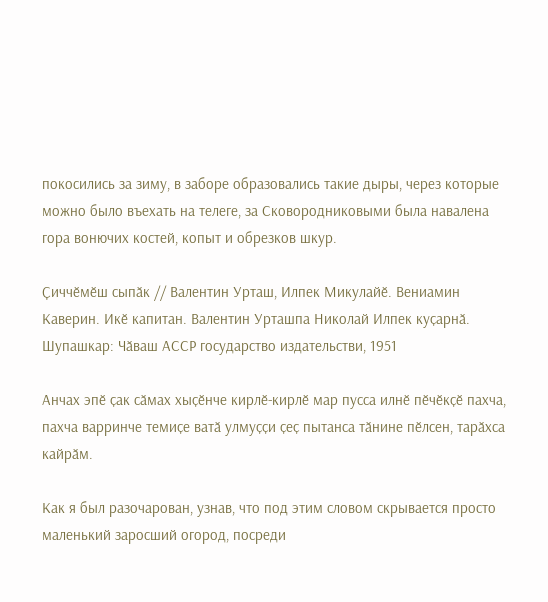покосились за зиму, в заборе образовались такие дыры, через которые можно было въехать на телеге, за Сковородниковыми была навалена гора вонючих костей, копыт и обрезков шкур.

Ҫиччӗмӗш сыпӑк // Валентин Урташ, Илпек Микулайӗ. Вениамин Каверин. Икӗ капитан. Валентин Урташпа Николай Илпек куҫарнӑ. Шупашкар: Чӑваш АССР государство издательстви, 1951

Анчах эпӗ ҫак сӑмах хыҫӗнче кирлӗ-кирлӗ мар пусса илнӗ пӗчӗкҫӗ пахча, пахча варринче темиҫе ватӑ улмуҫҫи ҫеҫ пытанса тӑнине пӗлсен, тарӑхса кайрӑм.

Как я был разочарован, узнав, что под этим словом скрывается просто маленький заросший огород, посреди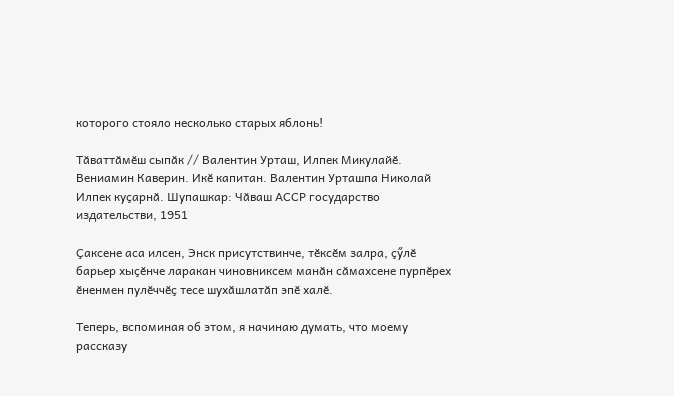которого стояло несколько старых яблонь!

Тӑваттӑмӗш сыпӑк // Валентин Урташ, Илпек Микулайӗ. Вениамин Каверин. Икӗ капитан. Валентин Урташпа Николай Илпек куҫарнӑ. Шупашкар: Чӑваш АССР государство издательстви, 1951

Ҫаксене аса илсен, Энск присутствинче, тӗксӗм залра, ҫӳлӗ барьер хыҫӗнче ларакан чиновниксем манӑн сӑмахсене пурпӗрех ӗненмен пулӗччӗҫ тесе шухӑшлатӑп эпӗ халӗ.

Теперь, вспоминая об этом, я начинаю думать, что моему рассказу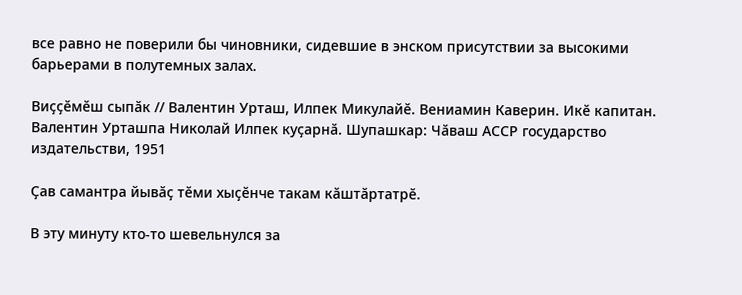все равно не поверили бы чиновники, сидевшие в энском присутствии за высокими барьерами в полутемных залах.

Виҫҫӗмӗш сыпӑк // Валентин Урташ, Илпек Микулайӗ. Вениамин Каверин. Икӗ капитан. Валентин Урташпа Николай Илпек куҫарнӑ. Шупашкар: Чӑваш АССР государство издательстви, 1951

Ҫав самантра йывӑҫ тӗми хыҫӗнче такам кӑштӑртатрӗ.

В эту минуту кто-то шевельнулся за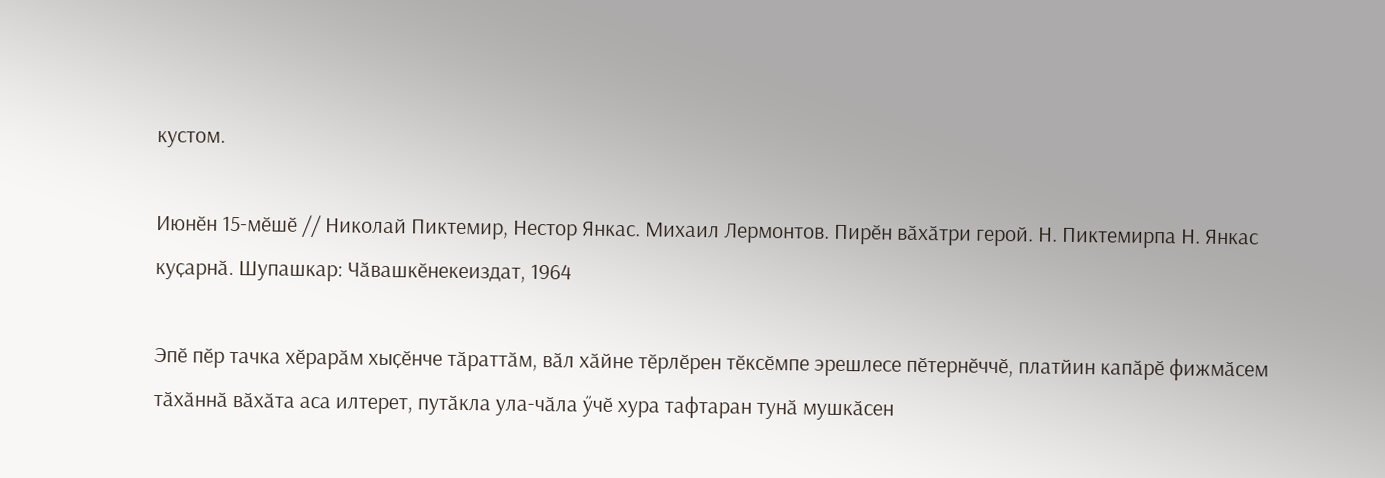кустом.

Июнӗн 15-мӗшӗ // Николай Пиктемир, Нестор Янкас. Михаил Лермонтов. Пирӗн вӑхӑтри герой. Н. Пиктемирпа Н. Янкас куҫарнӑ. Шупашкар: Чӑвашкӗнекеиздат, 1964

Эпӗ пӗр тачка хӗрарӑм хыҫӗнче тӑраттӑм, вӑл хӑйне тӗрлӗрен тӗксӗмпе эрешлесе пӗтернӗччӗ, платйин капӑрӗ фижмӑсем тӑхӑннӑ вӑхӑта аса илтерет, путӑкла ула-чӑла ӳчӗ хура тафтаран тунӑ мушкӑсен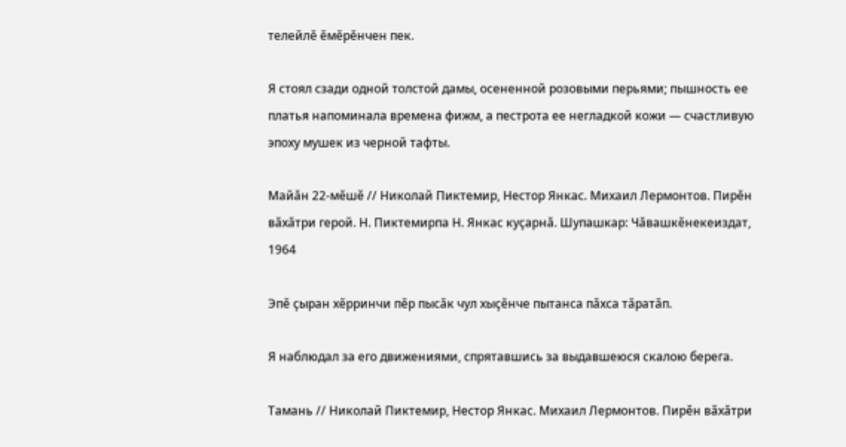телейлӗ ӗмӗрӗнчен пек.

Я стоял сзади одной толстой дамы, осененной розовыми перьями; пышность ее платья напоминала времена фижм, а пестрота ее негладкой кожи — счастливую эпоху мушек из черной тафты.

Майӑн 22-мӗшӗ // Николай Пиктемир, Нестор Янкас. Михаил Лермонтов. Пирӗн вӑхӑтри герой. Н. Пиктемирпа Н. Янкас куҫарнӑ. Шупашкар: Чӑвашкӗнекеиздат, 1964

Эпӗ ҫыран хӗрринчи пӗр пысӑк чул хыҫӗнче пытанса пӑхса тӑратӑп.

Я наблюдал за его движениями, спрятавшись за выдавшеюся скалою берега.

Тамань // Николай Пиктемир, Нестор Янкас. Михаил Лермонтов. Пирӗн вӑхӑтри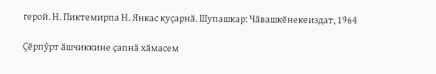герой. Н. Пиктемирпа Н. Янкас куҫарнӑ. Шупашкар: Чӑвашкӗнекеиздат, 1964

Ҫӗрпӳрт ӑшчиккине ҫапнӑ хӑмасем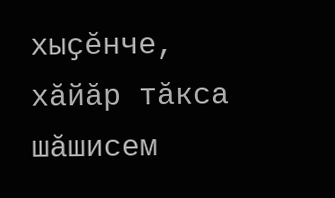хыҫӗнче, хӑйӑр тӑкса шӑшисем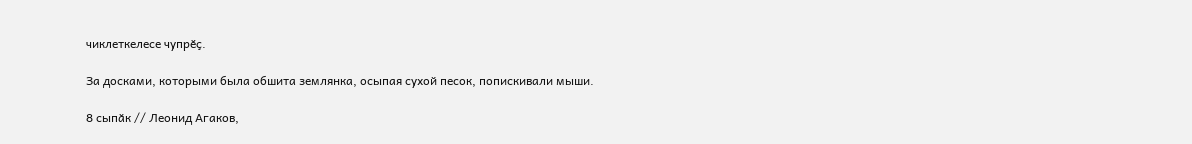чиклеткелесе чупрӗҫ.

За досками, которыми была обшита землянка, осыпая сухой песок, попискивали мыши.

8 сыпӑк // Леонид Агаков,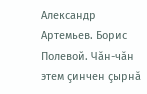Александр Артемьев. Борис Полевой. Чӑн-чӑн этем ҫинчен ҫырнӑ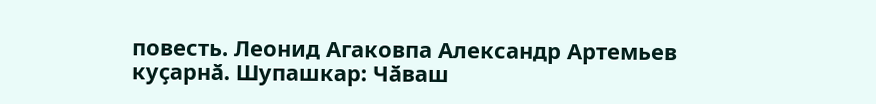повесть. Леонид Агаковпа Александр Артемьев куҫарнӑ. Шупашкар: Чӑваш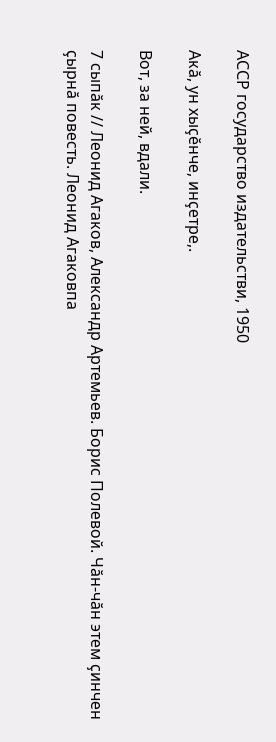АССР государство издательстви, 1950

Акӑ, ун хыҫӗнче, инҫетре,.

Вот, за ней, вдали.

7 сыпӑк // Леонид Агаков, Александр Артемьев. Борис Полевой. Чӑн-чӑн этем ҫинчен ҫырнӑ повесть. Леонид Агаковпа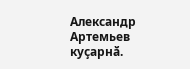Александр Артемьев куҫарнӑ.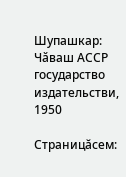Шупашкар: Чӑваш АССР государство издательстви, 1950

Страницăсем: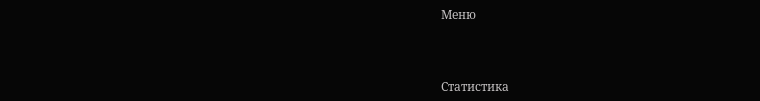Меню



Статистика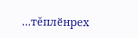...тĕплӗнрех